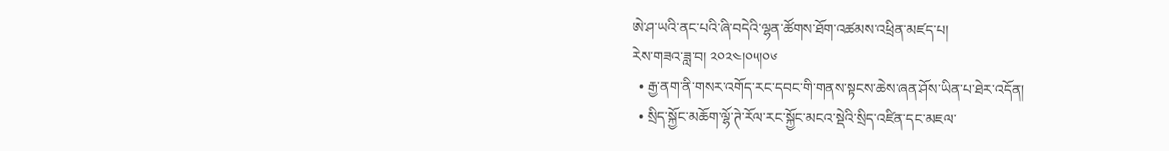ཨེ་ཤ་ཡའི་ནང་པའི་ཞི་བདེའི་ལྷན་ཚོགས་ཐོག་འཚམས་འཕྲིན་མཛད་པ།
རེས་གཟའ་ཟླ་བ། ༢༠༢༤།༠༥།༠༦
  • རྒྱ་ནག་ནི་གསར་འགོད་རང་དབང་གི་གནས་སྟངས་ཆེས་ཞན་ཤོས་ཡིན་པ་ཐེར་འདོན།
  • སྲིད་སྐྱོང་མཆོག་ལྷོ་ཊེ་རོལ་རང་སྐྱོང་མངའ་སྡེའི་སྲིད་འཛིན་དང་མཇལ་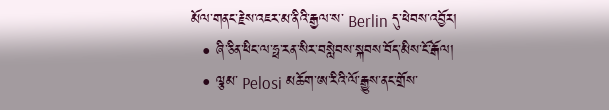མོལ་གནང་རྗེས་འཇར་མ་ནིའི་རྒྱལ་ས་ Berlin དུ་ཕེབས་འབྱོར།
  • ཞི་ཅིན་ཕིང་ལ་ཧྥ་རན་སིར་བསླེབས་སྐབས་བོད་མིས་ངོ་རྒོལ།
  • ལྕམ་ Pelosi མཆོག་ཨ་རིའི་ལོ་རྒྱུས་ནང་གྲོས་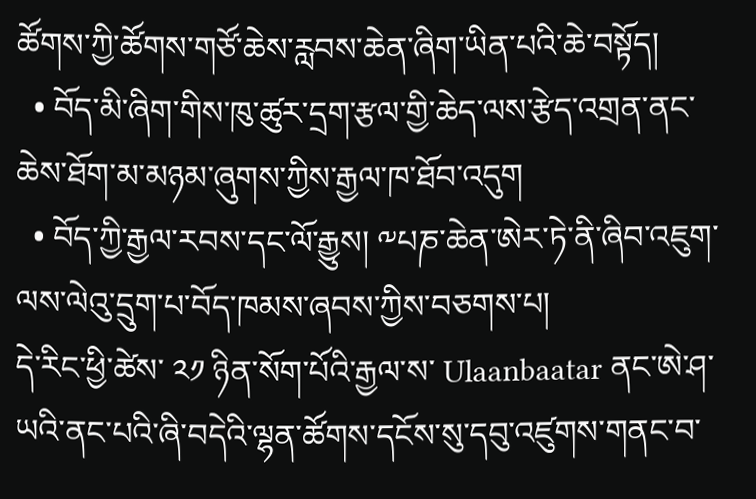ཚོགས་ཀྱི་ཚོགས་གཙོ་ཆེས་རླབས་ཆེན་ཞིག་ཡིན་པའི་ཆེ་བསྟོད།
  • བོད་མི་ཞིག་གིས་ཁུ་ཚུར་དྲག་རྩལ་གྱི་ཆེད་ལས་རྩེད་འགྲན་ནང་ཆེས་ཐོག་མ་མཉམ་ཞུགས་ཀྱིས་རྒྱལ་ཁ་ཐོབ་འདུག
  • བོད་ཀྱི་རྒྱལ་རབས་དང་ལོ་རྒྱུས། ༸པཎ་ཆེན་ཨེར་ཏེ་ནི་ཞིབ་འཇུག་ལས་ལེའུ་དྲུག་པ་བོད་ཁམས་ཞབས་ཀྱིས་བཅགས་པ།
དེ་རིང་ཕྱི་ཚེས་ ༢༡ ཉིན་སོག་པོའི་རྒྱལ་ས་ Ulaanbaatar ནང་ཨེ་ཤ་ཡའི་ནང་པའི་ཞི་བདེའི་ལྷན་ཚོགས་དངོས་སུ་དབུ་འཛུགས་གནང་བ་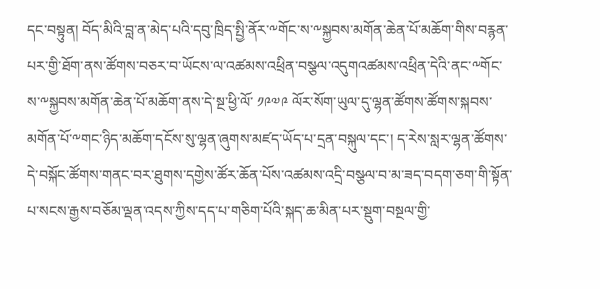དང་བསྟུན། བོད་མིའི་བླ་ན་མེད་པའི་དབུ་ཁྲིད་སྤྱི་ནོར་༸གོང་ས་༸སྐྱབས་མགོན་ཆེན་པོ་མཆོག་གིས་བརྙན་པར་གྱི་ཐོག་ནས་ཚོགས་བཅར་བ་ཡོངས་ལ་འཚམས་འཕྲིན་བསྩལ་འདུགའཚམས་འཕྲིན་དེའི་ནང་༸གོང་ས་༸སྐྱབས་མགོན་ཆེན་པོ་མཆོག་ནས་དེ་སྔ་ཕྱི་ལོ་ ༡༩༧༩ ལོར་སོག་ཡུལ་དུ་ལྷན་ཚོགས་ཚོགས་སྐབས་མགོན་པོ་༸གང་ཉིད་མཆོག་དངོས་སུ་ལྷན་ཞུགས་མཛད་ཡོད་པ་དྲན་བསྐུལ་དང་། ད་རེས་སླར་ལྷན་ཚོགས་དེ་བསྐོང་ཚོགས་གནང་བར་ཐུགས་དགྱེས་ཚོར་ཆོན་པོས་འཚམས་འདྲི་བསྩལ་བ་མ་ཟད་བདག་ཅག་གི་སྟོན་པ་སངས་རྒྱས་བཅོམ་ལྡན་འདས་ཀྱིས་དད་པ་གཅིག་པོའི་སྐད་ཆ་མིན་པར་སྡུག་བསྔལ་གྱི་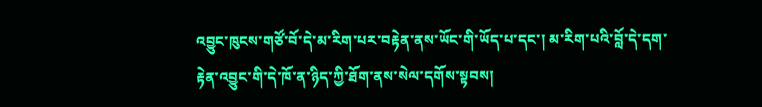འབྱུང་ཁུངས་གཙོ་བོ་དེ་མ་རིག་པར་བརྟེན་ནས་ཡོང་གི་ཡོད་པ་དང་། མ་རིག་པའི་བློ་དེ་དག་རྟེན་འབྱུང་གི་དེ་ཁོ་ན་ཉིད་ཀྱི་ཐོག་ནས་སེལ་དགོས་སྟབས།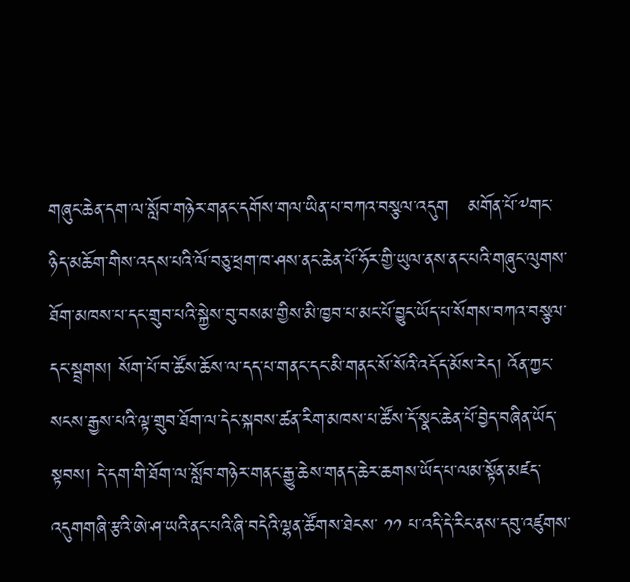གཞུང་ཆེན་དག་ལ་སློབ་གཉེར་གནང་དགོས་གལ་ཡིན་པ་བཀའ་བསྩལ་འདུག   མགོན་པོ་༸གང་ཉིད་མཆོག་གིས་འདས་པའི་ལོ་བཅུ་ཕྲག་ཁ་ཤས་ནང་ཆེན་པོ་ཧོར་གྱི་ཡུལ་ནས་ནང་པའི་གཞུང་ལུགས་ཐོག་མཁས་པ་དང་གྲུབ་པའི་སྐྱེས་བུ་བསམ་གྱིས་མི་ཁྱབ་པ་མང་པོ་བྱུང་ཡོད་པ་སོགས་བཀའ་བསྩལ་དང་སྦྲགས། སོག་པོ་བ་ཚོས་ཆོས་ལ་དད་པ་གནང་དང་མི་གནང་སོ་སོའི་འདོད་མོས་རེད། འོན་ཀྱང་སངས་རྒྱས་པའི་ལྟ་གྲུབ་ཐོག་ལ་དེང་སྐབས་ཚན་རིག་མཁས་པ་ཚོས་དོ་སྣང་ཆེན་པོ་བྱེད་བཞིན་ཡོད་སྟབས། དེ་དག་གི་ཐོག་ལ་སློབ་གཉེར་གནང་རྒྱུ་ཆེས་གནད་ཆེར་ཆགས་ཡོད་པ་ལམ་སྟོན་མཛད་འདུགགཞི་རྩའི་ཨེ་ཤ་ཡའི་ནང་པའི་ཞི་བདེའི་ལྷན་ཚོགས་ཐེངས་ ༡༡ པ་འདི་དེ་རིང་ནས་དབུ་འཛུགས་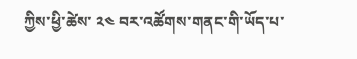ཀྱིས་ཕྱི་ཚེས་ ༢༤ བར་འཚོགས་གནང་གི་ཡོད་པ་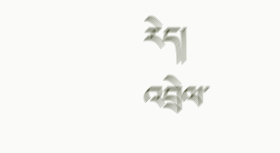རེད།
འབྲེལ་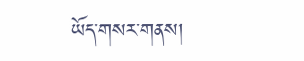ཡོད་གསར་གནས།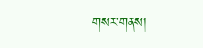གསར་གནས།